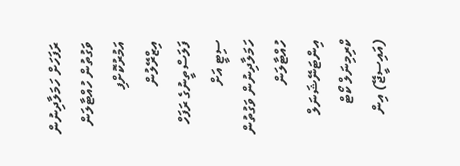ރަފަހަށް ހަމަލާދިނުން ވަގުތުން ހުއްޓާލަން އަމުރުކޮށްފި
އިޒްރޭލުން ފަލަސްތީނުގެ ރަފަހް ސިޓީ އަށް ހަމަލާދިނުން ވަގުތުން ހުއްޓާލަން އިންޓަނޭޝަނަލް ކްރިމިނަލް ކޯޓް (އައިސީޖޭ) އިން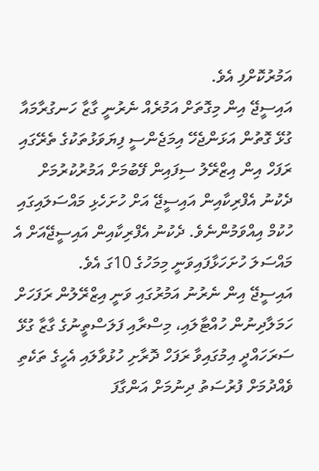އަމުރުކޮށްފި އެވެ.
އައިސީޖޭ އިން މިގޮތަށް އަމުރެއް ނެރުނީ ގާޒާ ހަނގުރާމައާ ގުޅޭ ގޮތުން އަޅަންޖެހޭ އިމަޖެންސީ ފިޔަވަޅުތަކުގެ ތެރޭގައި ރަފަހް އިން އިޒްރޭލު ސިފައިން ފޭބުމަށް އަމުރުކުރުމަށް ދެކުނު އެފްރިކާއިން އައިސީޖޭ އަށް ހުށަހެޅި މައްސަލައިގައި ހުކުމް އިއްވަމުންނެވެ. ދެކުނު އެފްރިކާއިން އައިސީޖޭއަށް އެ މައްސަލަ ހުށަހަޅާފައިވަނީ މިމަހުގެ 10ގަ އެވެ.
އައިސީޖޭ އިން ނެރުނު އަމުރުގައި ވަނީ އިޒްރޭލުން ރަފަހަށް ހަމަލާދިނުން ހުއްޓާލައި، މިސްރާއި ފަލަސްތީނުގެ ގާޒާ ގުޅޭ ސަރަހައްދީ އިމުގައިވާ ރަފަހް ދޮރާށި ހުޅުވާލައި އެހީގެ ތަކެތި ވެއްދުމަށް ފުރުސަތު ދިނުމަށް އަންގާފަ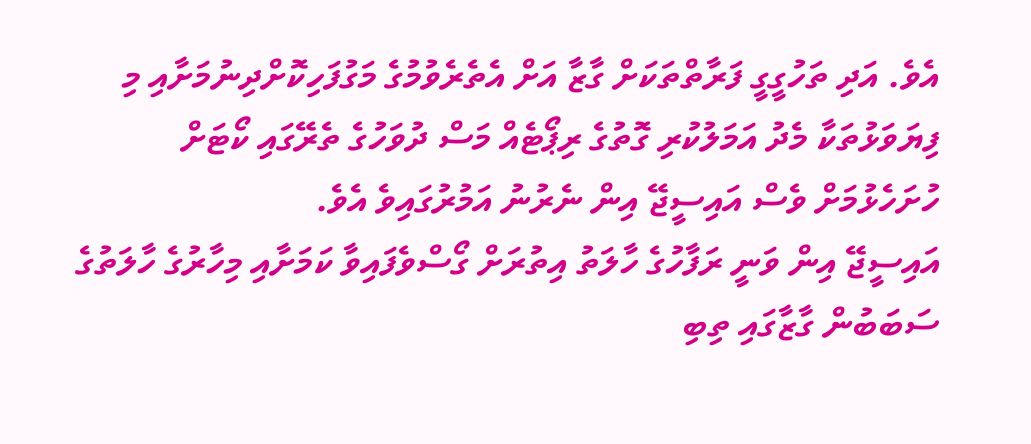އެވެ. އަދި ތަހުގީގީ ފަރާތްތަކަށް ގާޒާ އަށް އެތެރެވުމުގެ މަގުފަހިކޮށްދިނުމަށާއި މި ފިޔަވަޅުތަކާ މެދު އަމަލުކުރި ގޮތުގެ ރިޕޯޓެއް މަސް ދުވަހުގެ ތެރޭގައި ކޯޓަށް ހުށަހެޅުމަށް ވެސް އައިސީޖޭ އިން ނެރުނު އަމުރުގައިވެ އެވެ.
އައިސީޖޭ އިން ވަނީ ރަފާހުގެ ހާލަތު އިތުރަށް ގޯސްވެފައިވާ ކަމަށާއި މިހާރުގެ ހާލަތުގެ ސަބަބުން ގާޒާގައި ތިބި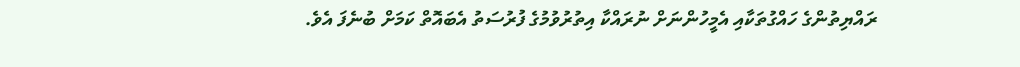ރައްޔިތުންގެ ހައްގުތަކާއި އެމީހުންނަށް ނުރައްކާ އިތުރުވުމުގެ ފުރުސަތު އެބައޮތް ކަމަށް ބުނެފަ އެވެ.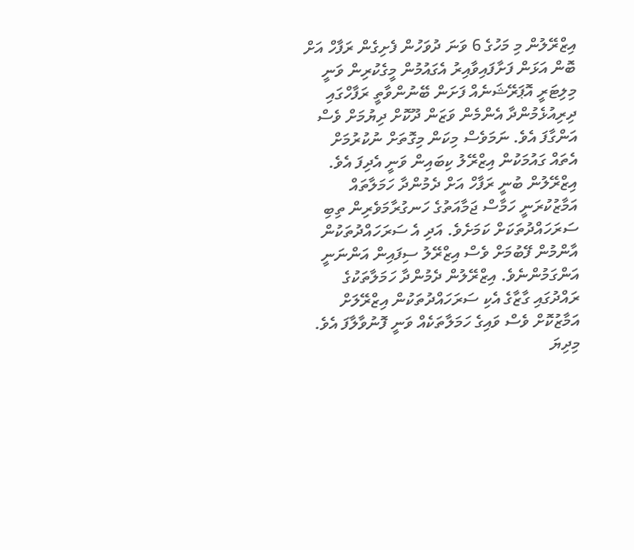އިޒްރޭލުން މި މަހުގެ 6 ވަނަ ދުވަހުން ފެށިގެން ރަފާހް އަށް ބޮން އަޅަން ފަށާފައިވާއިރު އެގައުމުން މީގެކުރިން ވަނީ މިލިޓަރީ އޮޕަރޭޝަނެއް ފަށަން ބޭނުންވާތީ ރަފާހްގައި ދިރިއުޅެމުންދާ އެންމެން ވަޒަން ދޫކޮށް ދިޔުމަށް ވެސް އަންގާފަ އެވެ. ނަމަވެސް މިކަން މިގޮތަށް ނުކުރުމަށް އެތައް ގައުމަކުން އިޒްރޭލު ކިބައިން ވަނީ އެދިފަ އެވެ.
އިޒްރޭލުން ބުނީ ރަފާހް އަށް ދެމުންދާ ހަމަލާތައް އަމާޒުކުރަނީ ހަމާސް ޖަމާއަތުގެ ހަނގުރާމަވެރިން ތިބި ސަރަހައްދުތަކަށް ކަމަށެވެ. އަދި އެ ސަރަހައްދުތަކުން އާންމުން ފޭބުމަށް ވެސް އިޒްރޭލު ސިފައިން އަންނަނީ އަންގަމުންނެވެ. އިޒްރޭލުން ދެމުންދާ ހަމަލާތަކުގެ ރައްދުގައި ގާޒާގެ އެކި ސަރަހައްދުތަކުން އިޒްރޭލަށް އަމާޒުކޮށް ވެސް ވައިގެ ހަމަލާތަކެއް ވަނީ ފޮނުވާލާފަ އެވެ.
މިދިޔަ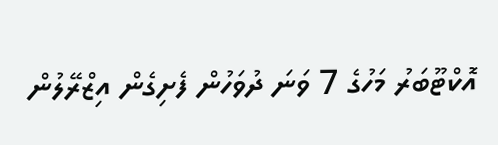އޮކްޓޫބަރު މަހުގެ 7 ވަނަ ދުވަހުން ފެށިގެން އިޒްރޭލުން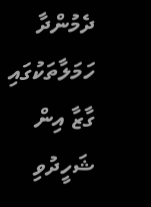ދެމުންދާ ހަމަލާތަކުގައި ގާޒާ އިން ޝަހީދުވި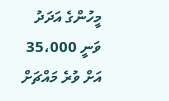މީހުންގެ އަދަދު ވަނީ 35،000 އަށް ވުރެ މައްޗަށް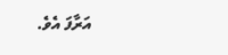އަރާފަ އެވެ.